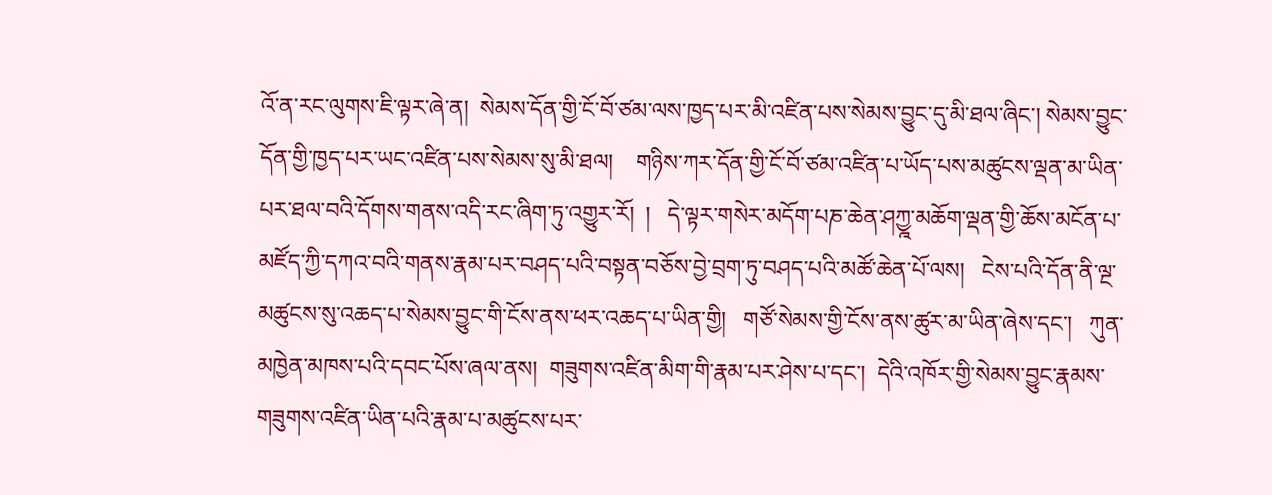འོ་ན་རང་ལུགས་ཇི་ལྟར་ཞེ་ན།  སེམས་དོན་གྱི་ངོ་བོ་ཙམ་ལས་ཁྱད་པར་མི་འཛིན་པས་སེམས་བྱུང་དུ་མི་ཐལ་ཞིང་། སེམས་བྱུང་དོན་གྱི་ཁྱད་པར་ཡང་འཛིན་པས་སེམས་སུ་མི་ཐལ།    གཉིས་ཀར་དོན་གྱི་ངོ་བོ་ཙམ་འཛིན་པ་ཡོད་པས་མཚུངས་ལྡན་མ་ཡིན་པར་ཐལ་བའི་དོགས་གནས་འདི་རང་ཞིག་ཏུ་འགྱུར་རོ།  །   དེ་ལྟར་གསེར་མདོག་པཎ་ཆེན་ཤཀྱྰ་མཆོག་ལྡན་གྱི་ཆོས་མངོན་པ་མཛོད་ཀྱི་དཀའ་བའི་གནས་རྣམ་པར་བཤད་པའི་བསྟན་བཅོས་བྱེ་བྲག་ཏུ་བཤད་པའི་མཚོ་ཆེན་པོ་ལས།   ངེས་པའི་དོན་ནི་ལྔ་མཚུངས་སུ་འཆད་པ་སེམས་བྱུང་གི་ངོས་ནས་ཕར་འཆད་པ་ཡིན་གྱི།   གཙོ་སེམས་གྱི་ངོས་ནས་ཚུར་མ་ཡིན་ཞེས་དང་།   ཀུན་མཁྱེན་མཁས་པའི་དབང་པོས་ཞལ་ནས།  གཟུགས་འཛིན་མིག་གི་རྣམ་པར་ཤེས་པ་དང་།  དེའི་འཁོར་གྱི་སེམས་བྱུང་རྣམས་གཟུགས་འཛིན་ཡིན་པའི་རྣམ་པ་མཚུངས་པར་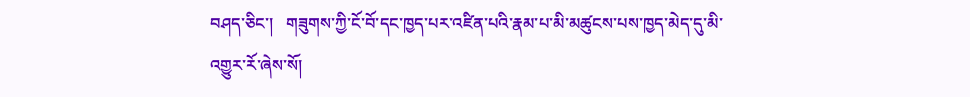བཤད་ཅིང་།   གཟུགས་ཀྱི་ངོ་བོ་དང་ཁྱད་པར་འཛིན་པའི་རྣམ་པ་མི་མཚུངས་པས་ཁྱད་མེད་དུ་མི་འགྱུར་རོ་ཞེས་སོ།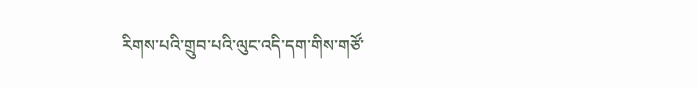རིགས་པའི་གྲུབ་པའི་ལུང་འདི་དག་གིས་གཙོ་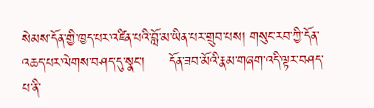སེམས་དོན་གྱི་ཁྱད་པར་འཛིན་པའི་བློ་མ་ཡིན་པར་གྲུབ་པས། གསུང་རབ་ཀྱི་དོན་འཆད་པར་ལེགས་བཤད་དུ་སྣང་།     དོན་ཟབ་མོའི་རྣམ་གཞག་འདི་ལྟར་བཤད་པ་ནི་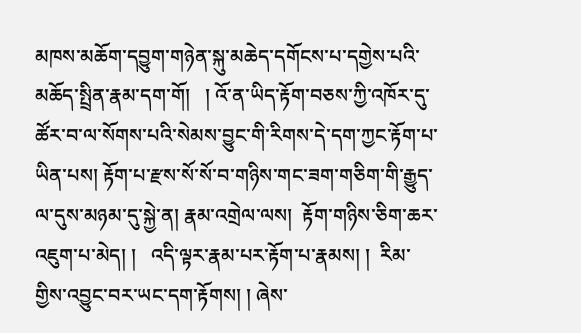མཁས་མཆོག་དབྱུག་གཉེན་སྐུ་མཆེད་དགོངས་པ་དགྱེས་པའི་མཆོད་སྤྲིན་རྣམ་དག་གོ།   ། འོ་ན་ཡིད་རྟོག་བཅས་ཀྱི་འཁོར་དུ་ཚོར་བ་ལ་སོགས་པའི་སེམས་བྱུང་གི་རིགས་དེ་དག་ཀྱང་རྟོག་པ་ཡིན་པས། རྟོག་པ་རྫས་སོ་སོ་བ་གཉིས་གང་ཟག་གཅིག་གི་རྒྱུད་ལ་དུས་མཉམ་དུ་སྐྱེ་ན། རྣམ་འགྲེལ་ལས།  རྟོག་གཉིས་ཅིག་ཆར་འཇུག་པ་མེད། །   འདི་ལྟར་རྣམ་པར་རྟོག་པ་རྣམས། །  རིམ་གྱིས་འབྱུང་བར་ཡང་དག་རྟོགས། ། ཞེས་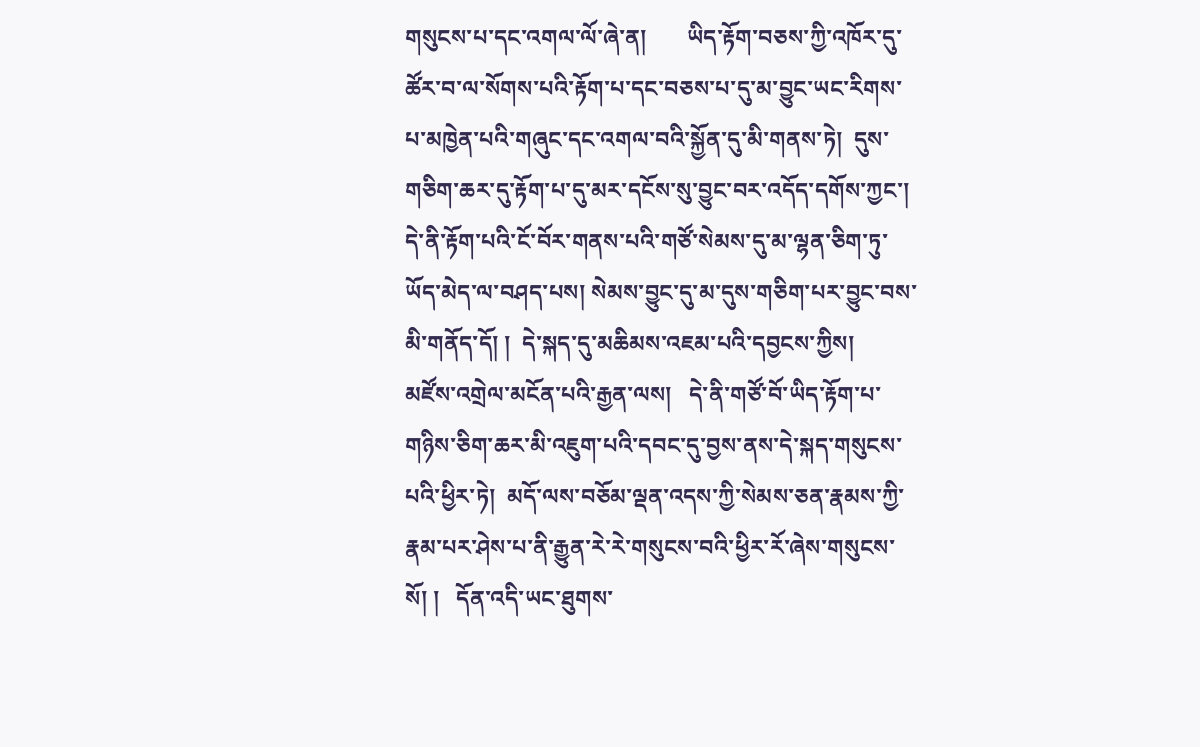གསུངས་པ་དང་འགལ་ལོ་ཞེ་ན།       ཡིད་རྟོག་བཅས་ཀྱི་འཁོར་དུ་ཚོར་བ་ལ་སོགས་པའི་རྟོག་པ་དང་བཅས་པ་དུ་མ་བྱུང་ཡང་རིགས་པ་མཁྱེན་པའི་གཞུང་དང་འགལ་བའི་སྐྱོན་དུ་མི་གནས་ཏེ།  དུས་གཅིག་ཆར་དུ་རྟོག་པ་དུ་མར་དངོས་སུ་བྱུང་བར་འདོད་དགོས་ཀྱང་།   དེ་ནི་རྟོག་པའི་ངོ་བོར་གནས་པའི་གཙོ་སེམས་དུ་མ་ལྷན་ཅིག་ཏུ་ཡོད་མེད་ལ་བཤད་པས། སེམས་བྱུང་དུ་མ་དུས་གཅིག་པར་བྱུང་བས་མི་གནོད་དོ། །  དེ་སྐད་དུ་མཆིམས་འཇམ་པའི་དབྱངས་ཀྱིས།   མཛོས་འགྲེལ་མངོན་པའི་རྒྱན་ལས།   དེ་ནི་གཙོ་བོ་ཡིད་རྟོག་པ་གཉིས་ཅིག་ཆར་མི་འཇུག་པའི་དབང་དུ་བྱས་ནས་དེ་སྐད་གསུངས་པའི་ཕྱིར་ཏེ།  མདོ་ལས་བཅོམ་ལྡན་འདས་ཀྱི་སེམས་ཅན་རྣམས་ཀྱི་རྣམ་པར་ཤེས་པ་ནི་རྒྱུན་རེ་རེ་གསུངས་བའི་ཕྱིར་རོ་ཞེས་གསུངས་སོ། །   དོན་འདི་ཡང་ཐུགས་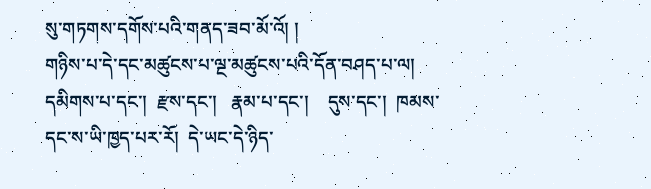སུ་གཏགས་དགོས་པའི་གནད་ཟབ་མོ་འོ། །
གཉིས་པ་དེ་དང་མཚུངས་པ་ལྔ་མཚུངས་པའི་དོན་བཤད་པ་ལ།   དམིགས་པ་དང་།  རྫས་དང་།   རྣམ་པ་དང་།    དུས་དང་།  ཁམས་དང་ས་ཡི་ཁྱད་པར་རོ།  དེ་ཡང་དེ་ཉིད་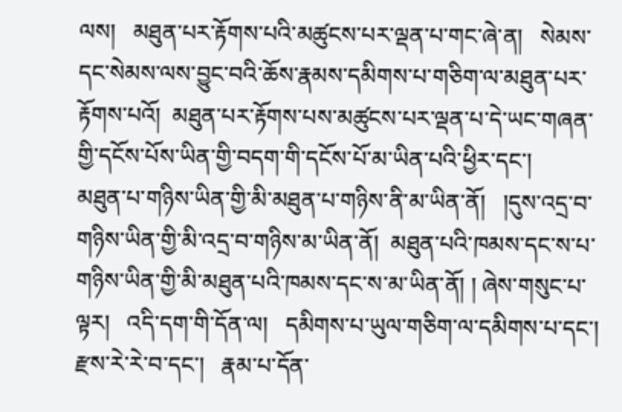ལས།   མཐུན་པར་རྟོགས་པའི་མཚུངས་པར་ལྡན་པ་གང་ཞེ་ན།   སེམས་དང་སེམས་ལས་བྱུང་བའི་ཆོས་རྣམས་དམིགས་པ་གཅིག་ལ་མཐུན་པར་རྟོགས་པའོ།  མཐུན་པར་རྟོགས་པས་མཚུངས་པར་ལྡན་པ་དེ་ཡང་གཞན་གྱི་དངོས་པོས་ཡིན་གྱི་བདག་གི་དངོས་པོ་མ་ཡིན་པའི་ཕྱིར་དང་།    མཐུན་པ་གཉིས་ཡིན་གྱི་མི་མཐུན་པ་གཉིས་ནི་མ་ཡིན་ནོ།   །དུས་འདྲ་བ་གཉིས་ཡིན་གྱི་མི་འདྲ་བ་གཉིས་མ་ཡིན་ནོ།  མཐུན་པའི་ཁམས་དང་ས་པ་གཉིས་ཡིན་གྱི་མི་མཐུན་པའི་ཁམས་དང་ས་མ་ཡིན་ནོ། ། ཞེས་གསུང་པ་ལྟར།   འདི་དག་གི་དོན་ལ།   དམིགས་པ་ཡུལ་གཅིག་ལ་དམིགས་པ་དང་།   རྫས་རེ་རེ་བ་དང་།   རྣམ་པ་དོན་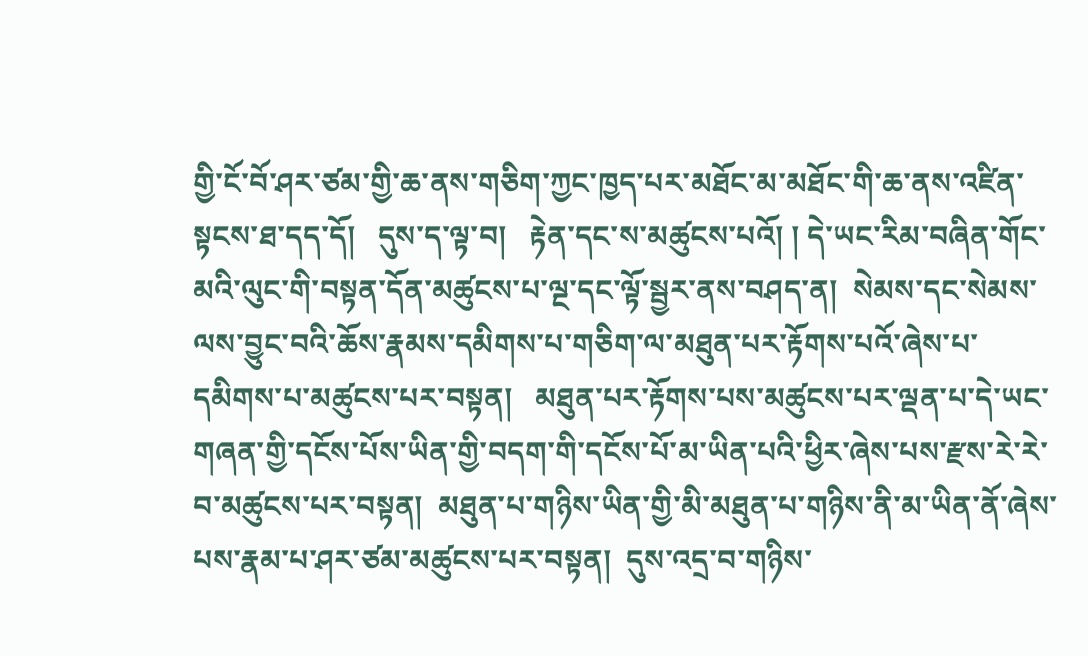གྱི་ངོ་བོ་ཤར་ཙམ་གྱི་ཆ་ནས་གཅིག་ཀྱང་ཁྱད་པར་མཐོང་མ་མཐོང་གི་ཆ་ནས་འཛིན་སྟངས་ཐ་དད་དོ།   དུས་ད་ལྟ་བ།   རྟེན་དང་ས་མཚུངས་པའོ། ། དེ་ཡང་རིམ་བཞིན་གོང་མའི་ལུང་གི་བསྟན་དོན་མཚུངས་པ་ལྔ་དང་ལྟོ་སྦྱར་ནས་བཤད་ན།  སེམས་དང་སེམས་ལས་བྱུང་བའི་ཆོས་རྣམས་དམིགས་པ་གཅིག་ལ་མཐུན་པར་རྟོགས་པའོ་ཞེས་པ་དམིགས་པ་མཚུངས་པར་བསྟན།   མཐུན་པར་རྟོགས་པས་མཚུངས་པར་ལྡན་པ་དེ་ཡང་གཞན་གྱི་དངོས་པོས་ཡིན་གྱི་བདག་གི་དངོས་པོ་མ་ཡིན་པའི་ཕྱིར་ཞེས་པས་རྫས་རེ་རེ་བ་མཚུངས་པར་བསྟན།  མཐུན་པ་གཉིས་ཡིན་གྱི་མི་མཐུན་པ་གཉིས་ནི་མ་ཡིན་ནོ་ཞེས་པས་རྣམ་པ་ཤར་ཙམ་མཚུངས་པར་བསྟན།  དུས་འདྲ་བ་གཉིས་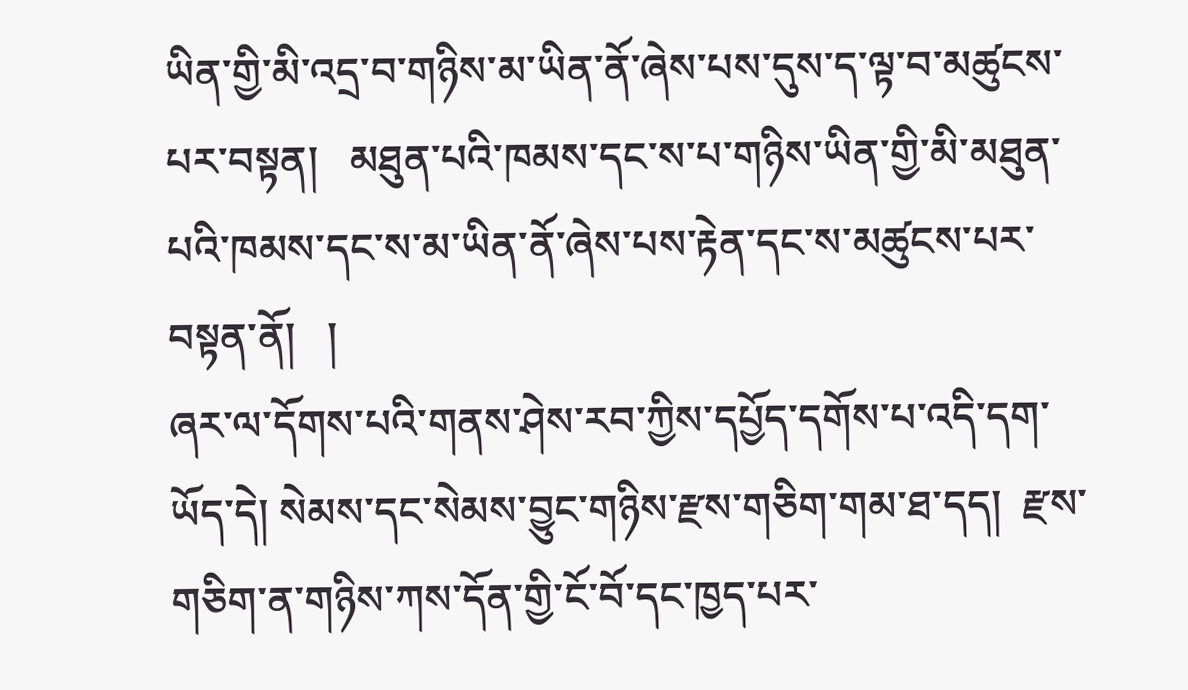ཡིན་གྱི་མི་འདྲ་བ་གཉིས་མ་ཡིན་ནོ་ཞེས་པས་དུས་ད་ལྟ་བ་མཚུངས་པར་བསྟན།   མཐུན་པའི་ཁམས་དང་ས་པ་གཉིས་ཡིན་གྱི་མི་མཐུན་པའི་ཁམས་དང་ས་མ་ཡིན་ནོ་ཞེས་པས་རྟེན་དང་ས་མཚུངས་པར་བསྟན་ནོ།   །
ཞར་ལ་དོགས་པའི་གནས་ཤེས་རབ་ཀྱིས་དཔྱོད་དགོས་པ་འདི་དག་ཡོད་དེ། སེམས་དང་སེམས་བྱུང་གཉིས་རྫས་གཅིག་གམ་ཐ་དད།  རྫས་གཅིག་ན་གཉིས་ཀས་དོན་གྱི་ངོ་བོ་དང་ཁྱད་པར་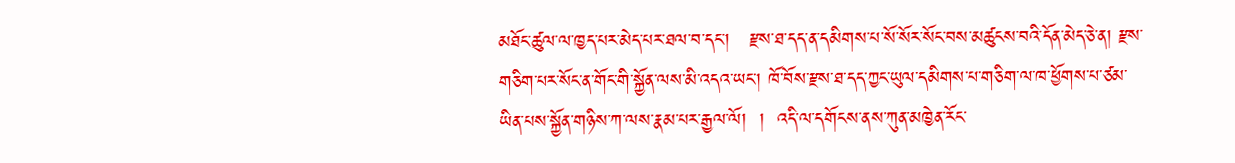མཐོང་ཚུལ་ལ་ཁྱད་པར་མེད་པར་ཐལ་བ་དང་།   རྫས་ཐ་དད་ན་དམིགས་པ་སོ་སོར་སོང་བས་མཚུངས་བའི་དོན་མེད་ཅེ་ན། རྫས་གཅིག་པར་སོང་ན་གོང་གི་སྐྱོན་ལས་མི་འདའ་ཡང་། ཁོ་བོས་རྫས་ཐ་དད་ཀྱང་ཡུལ་དམིགས་པ་གཅིག་ལ་ཁ་ཕྱོགས་པ་ཙམ་ཡིན་པས་སྐྱོན་གཉིས་ཀ་ལས་རྣམ་པར་རྒྱལ་ལོ།  །  འདི་ལ་དགོངས་ནས་ཀུན་མཁྱེན་རོང་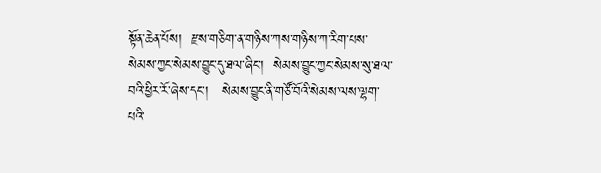སྟོན་ཆེན་པོས།  རྫས་གཅིག་ན་གཉིས་ཀས་གཉིས་ཀ་རིག་པས་སེམས་ཀྱང་སེམས་བྱུང་དུ་ཐལ་ཞིང་།  སེམས་བྱུང་ཀྱང་སེམས་སུ་ཐལ་བའི་ཕྱིར་རོ་ཞེས་དང་།   སེམས་བྱུང་ནི་གཙོ་བོའི་སེམས་ལས་ལྷག་པའི་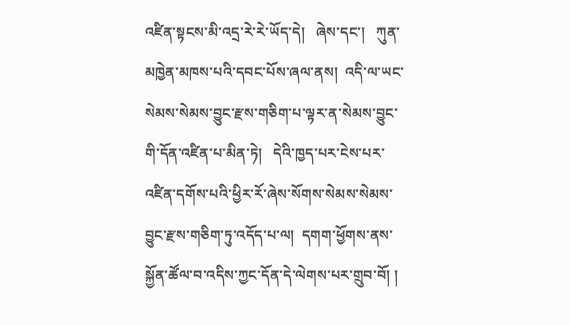འཛིན་སྟངས་མི་འདྲ་རེ་རེ་ཡོད་དེ།   ཞེས་དང་།   ཀུན་མཁྱེན་མཁས་པའི་དབང་པོས་ཞལ་ནས།  འདི་ལ་ཡང་སེམས་སེམས་བྱུང་རྫས་གཅིག་པ་ལྟར་ན་སེམས་བྱུང་གི་དོན་འཛིན་པ་མིན་ཏེ།   དེའི་ཁྱད་པར་ངེས་པར་འཛིན་དགོས་པའི་ཕྱིར་རོ་ཞེས་སོགས་སེམས་སེམས་བྱུང་རྫས་གཅིག་ཏུ་འདོད་པ་ལ།  དགག་ཕྱོགས་ནས་སྐྱོན་ཚོལ་བ་འདིས་ཀྱང་དོན་དེ་ལེགས་པར་གྲུབ་བོ། །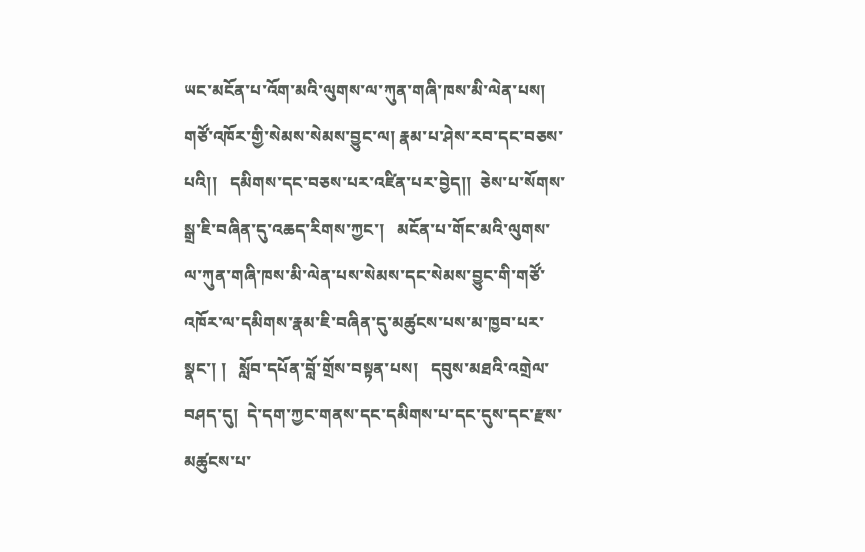ཡང་མངོན་པ་འོག་མའི་ལུགས་ལ་ཀུན་གཞི་ཁས་མི་ལེན་པས། གཙོ་འཁོར་གྱི་སེམས་སེམས་བྱུང་ལ། རྣམ་པ་ཤེས་རབ་དང་བཅས་པའི།།   དམིགས་དང་བཅས་པར་འཛིན་པར་བྱེད།།  ཅེས་པ་སོགས་སྒྲ་ཇི་བཞིན་དུ་འཆད་རིགས་ཀྱང་།   མངོན་པ་གོང་མའི་ལུགས་ལ་ཀུན་གཞི་ཁས་མི་ལེན་པས་སེམས་དང་སེམས་བྱུང་གི་གཙོ་འཁོར་ལ་དམིགས་རྣམ་ཇི་བཞིན་དུ་མཚུངས་པས་མ་ཁྱབ་པར་སྣང་། །   སློབ་དཔོན་བློ་གྲོས་བསྟན་པས།   དབུས་མཐའི་འགྲེལ་བཤད་དུ།  དེ་དག་ཀྱང་གནས་དང་དམིགས་པ་དང་དུས་དང་རྫས་མཚུངས་པ་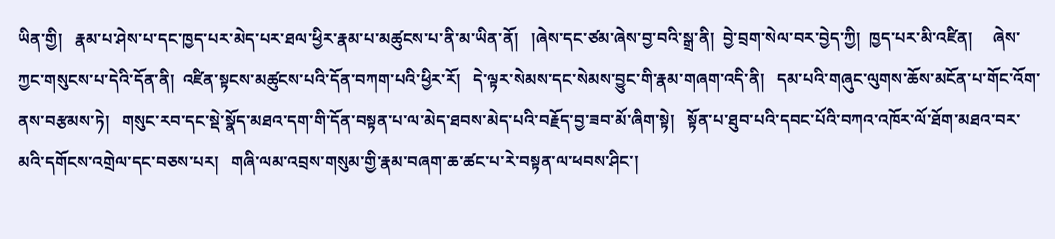ཡིན་གྱི།   རྣམ་པ་ཤེས་པ་དང་ཁྱད་པར་མེད་པར་ཐལ་ཕྱིར་རྣམ་པ་མཚུངས་པ་ནི་མ་ཡིན་ནོ།   །ཞེས་དང་ཙམ་ཞེས་བྱ་བའི་སྒྲ་ནི།  བྱེ་བྲག་སེལ་བར་བྱེད་ཀྱི།  ཁྱད་པར་མི་འཛིན།     ཞེས་ཀྱང་གསུངས་པ་དེའི་དོན་ནི།  འཛིན་སྟངས་མཚུངས་པའི་དོན་བཀག་པའི་ཕྱིར་རོ།   དེ་ལྟར་སེམས་དང་སེམས་བྱུང་གི་རྣམ་གཞག་འདི་ནི།   དམ་པའི་གཞུང་ལུགས་ཆོས་མངོན་པ་གོང་འོག་ནས་བརྩམས་ཏེ།   གསུང་རབ་དང་སྡེ་སྣོད་མཐའ་དག་གི་དོན་བསྟན་པ་ལ་མེད་ཐབས་མེད་པའི་བརྗོད་བྱ་ཟབ་མོ་ཞིག་སྟེ།   སྟོན་པ་ཐུབ་པའི་དབང་པོའི་བཀའ་འཁོར་ལོ་ཐོག་མཐའ་བར་མའི་དགོངས་འགྲེལ་དང་བཅས་པར།   གཞི་ལམ་འབྲས་གསུམ་གྱི་རྣམ་བཞག་ཆ་ཚང་པ་རེ་བསྟན་ལ་ཕབས་ཤིང་།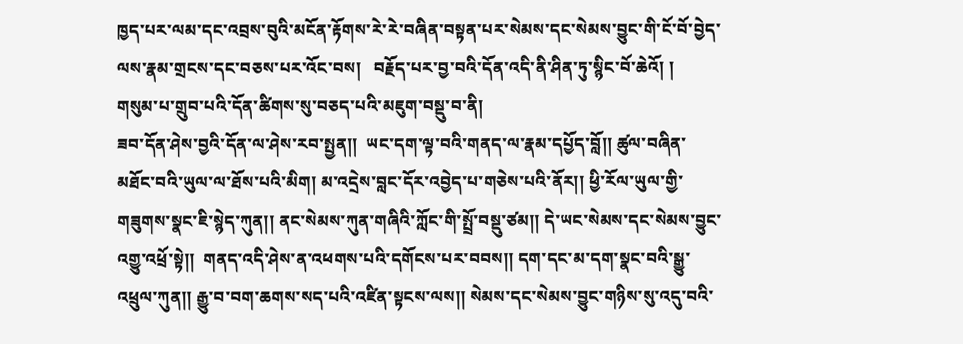ཁྱད་པར་ལམ་དང་འབྲས་བུའི་མངོན་རྟོགས་རེ་རེ་བཞིན་བསྟན་པར་སེམས་དང་སེམས་བྱུང་གི་ངོ་བོ་བྱེད་ལས་རྣམ་གྲངས་དང་བཅས་པར་འོང་བས།   བརྗོད་པར་བྱ་བའི་དོན་འདི་ནི་ཤིན་ཏུ་སྙིང་བོ་ཆེའོ། །
གསུམ་པ་གྲུབ་པའི་དོན་ཚིགས་སུ་བཅད་པའི་མཇུག་བསྡུ་བ་ནི།
ཟབ་དོན་ཤེས་བྱའི་དོན་ལ་ཤེས་རབ་སྤྱན།།  ཡང་དག་ལྟ་བའི་གནད་ལ་རྣམ་དཔྱོད་བློ།། ཚུལ་བཞིན་མཐོང་བའི་ཡུལ་ལ་ཐོས་པའི་མིག། མ་འདྲེས་བླང་དོར་འབྱེད་པ་གཅེས་པའི་ནོར།། ཕྱི་རོལ་ཡུལ་གྱི་གཟུགས་སྣང་ཇི་སྙེད་ཀུན།། ནང་སེམས་ཀུན་གཞིའི་ཀློང་གི་སྤྲོ་བསྡུ་ཙམ།། དེ་ཡང་སེམས་དང་སེམས་བྱུང་འགྱུ་འཕྲོ་སྟེ།།  གནད་འདི་ཤེས་ན་འཕགས་པའི་དགོངས་པར་བབས།། དག་དང་མ་དག་སྣང་བའི་སྒྱུ་འཕྲུལ་ཀུན།། རྒྱུ་བ་བག་ཆགས་སད་པའི་འཛིན་སྟངས་ལས།། སེམས་དང་སེམས་བྱུང་གཉིས་སུ་འདུ་བའི་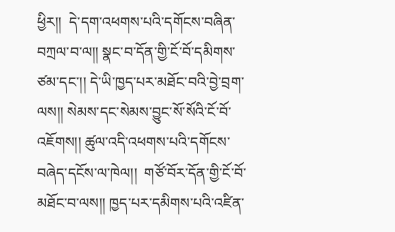ཕྱིར།།  དེ་དག་འཕགས་པའི་དགོངས་བཞིན་བཀྲལ་བ་ལ།། སྣང་བ་དོན་གྱི་ངོ་བོ་དམིགས་ཙམ་དང་།། དེ་ཡི་ཁྱད་པར་མཐོང་བའི་བྱེ་བྲག་ལས།། སེམས་དང་སེམས་བྱུང་སོ་སོའི་ངོ་བོ་འཇོགས།། ཚུལ་འདི་འཕགས་པའི་དགོངས་བཞེད་དངོས་ལ་ཁེལ།།  གཙོ་བོར་དོན་གྱི་ངོ་བོ་མཐོང་བ་ལས།། ཁྱད་པར་དམིགས་པའི་འཛིན་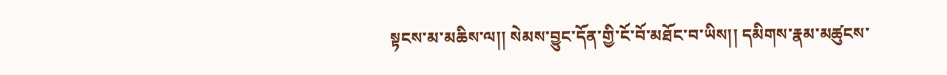སྟངས་མ་མཆིས་ལ།། སེམས་བྱུང་དོན་གྱི་ངོ་བོ་མཐོང་བ་ཡིས།། དམིགས་རྣམ་མཚུངས་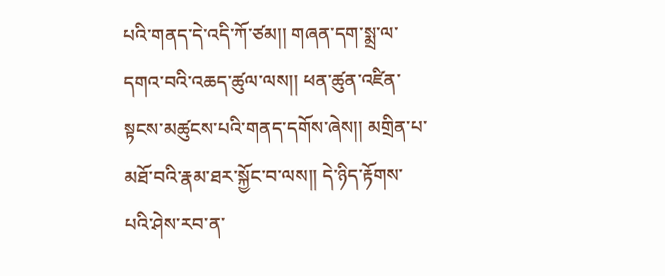པའི་གནད་དེ་འདི་ཀོ་ཙམ།། གཞན་དག་སྨྲ་ལ་དགའ་བའི་འཆད་ཚུལ་ལས།། ཕན་ཚུན་འཛིན་སྟངས་མཚུངས་པའི་གནད་དགོས་ཞེས།། མགྲིན་པ་མཐོ་བའི་རྣམ་ཐར་སྐྱོང་བ་ལས།། དེ་ཉིད་རྟོགས་པའི་ཤེས་རབ་ན་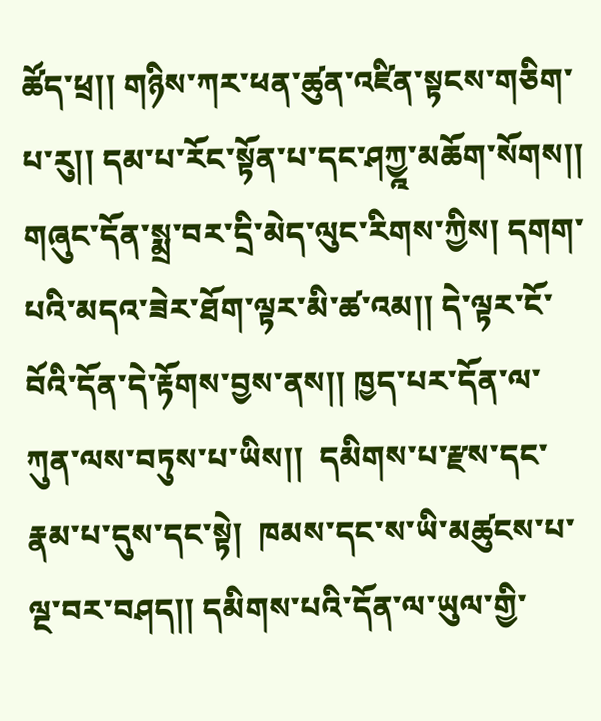ཚོད་ཕྲ།། གཉིས་ཀར་ཕན་ཚུན་འཛིན་སྟངས་གཅིག་པ་རུ།། དམ་པ་རོང་སྟོན་པ་དང་ཤཀྱྰ་མཆོག་སོགས།། གཞུང་དོན་སྨྲ་བར་དྲི་མེད་ལུང་རིགས་ཀྱིས། དགག་པའི་མདའ་ཟེར་ཐོག་ལྟར་མི་ཚ་འམ།། དེ་ལྟར་ངོ་བོའི་དོན་དེ་རྟོགས་བྱས་ནས།། ཁྱད་པར་དོན་ལ་ཀུན་ལས་བཏུས་པ་ཡིས།།  དམིགས་པ་རྫས་དང་རྣམ་པ་དུས་དང་སྟེ།  ཁམས་དང་ས་ཡི་མཚུངས་པ་ལྔ་བར་བཤད།། དམིགས་པའི་དོན་ལ་ཡུལ་གྱི་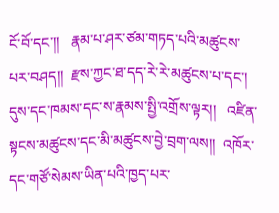ངོ་བོ་དང་།།   རྣམ་པ་ཤར་ཙམ་གཏད་པའི་མཚུངས་པར་བཤད།།  རྫས་ཀྱང་ཐ་དད་རེ་རེ་མཚུངས་པ་དང་།   དུས་དང་ཁམས་དང་ས་རྣམས་སྤྱི་འགྲོས་ལྟར།།   འཛིན་སྟངས་མཚུངས་དང་མི་མཚུངས་བྱེ་བྲག་ལས།།  འཁོར་དང་གཙོ་སེམས་ཡིན་པའི་ཁྱད་པར་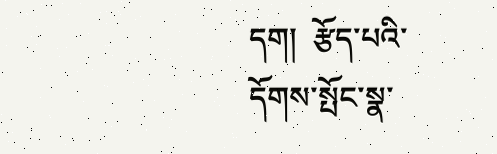དག།  རྩོད་པའི་དོགས་སྤོང་སྣ་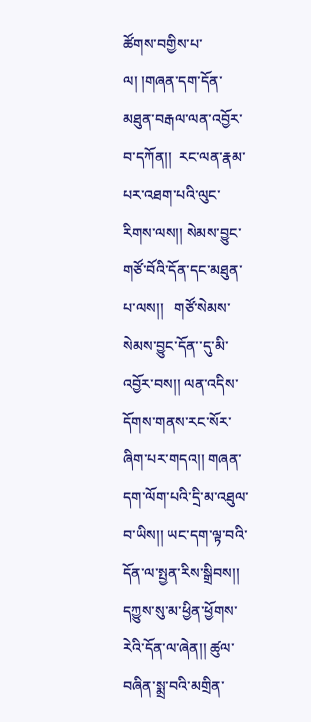ཚོགས་བགྱིས་པ་ལ། །གཞན་དག་དོན་མཐུན་བརྒལ་ལན་འབྱོར་བ་དཀོན།།  རང་ལན་རྣམ་པར་འཐག་པའི་ལུང་རིགས་ལས།། སེམས་བྱུང་གཙོ་བོའི་དོན་དང་མཐུན་པ་ལས།།   གཙོ་སེམས་སེམས་བྱུང་དོན་་དུ་མི་འབྱོར་བས།། ལན་འདིས་དོགས་གནས་རང་སོར་ཞིག་པར་གདའ།། གཞན་དག་ལོག་པའི་དྲི་མ་འཐུལ་བ་ཡིས།། ཡང་དག་ལྟ་བའི་དོན་ལ་སྤྱན་རིས་སྒྲིབས།། དཀྱུས་སུ་མ་ཕྱིན་ཕྱོགས་རེའི་དོན་ལ་ཞེན།། ཚུལ་བཞིན་སྨྲ་བའི་མགྲིན་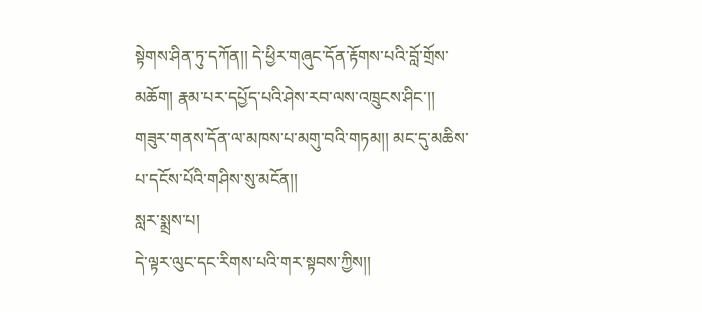སྟེགས་ཤིན་ཏུ་དཀོན།། དེ་ཕྱིར་གཞུང་དོན་རྟོགས་པའི་བློ་གྲོས་མཆོག། རྣམ་པར་དཔྱོད་པའི་ཤེས་རབ་ལས་འཁྲུངས་ཤིང་།། གཟུར་གནས་དོན་ལ་མཁས་པ་མགུ་བའི་གཏམ།། མང་དུ་མཆིས་པ་དངོས་པོའི་གཤིས་སུ་མངོན།།
སླར་སྨྲས་པ།
དེ་ལྟར་ལུང་དང་རིགས་པའི་གར་སྟབས་ཀྱིས།།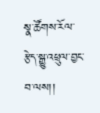སྣ་ཚོགས་རོལ་རྩེད་སྒྱུ་འཕྲུལ་བྱང་བ་ལས།།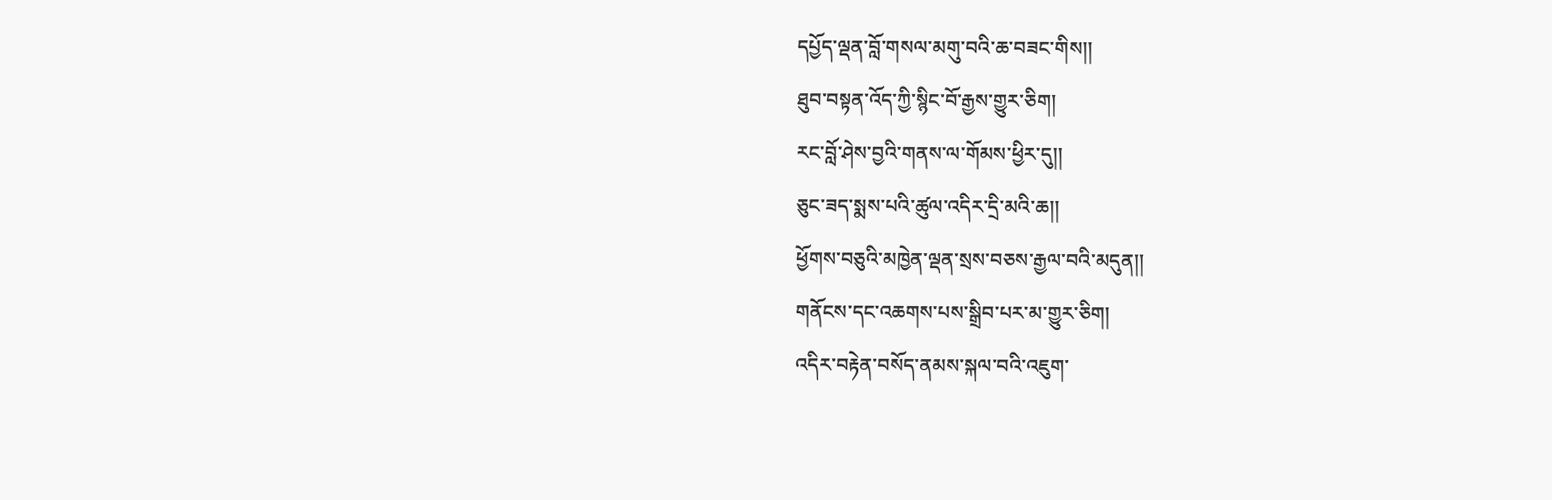དཔྱོད་ལྡན་བློ་གསལ་མགུ་བའི་ཆ་བཟང་གིས།།
ཐུབ་བསྟན་འོད་ཀྱི་སྙིང་བོ་རྒྱས་གྱུར་ཅིག།
རང་བློ་ཤེས་བྱའི་གནས་ལ་གོམས་ཕྱིར་དུ།།
ཅུང་ཟད་སྨས་པའི་ཚུལ་འདིར་དྲི་མའི་ཆ།།
ཕྱོགས་བཅུའི་མཁྱེན་ལྡན་སྲས་བཅས་རྒྱལ་བའི་མདུན།།
གནོངས་དང་འཆགས་པས་སྒྲིབ་པར་མ་གྱུར་ཅིག།
འདིར་བརྟེན་བསོད་ནམས་སྐལ་བའི་འཇུག་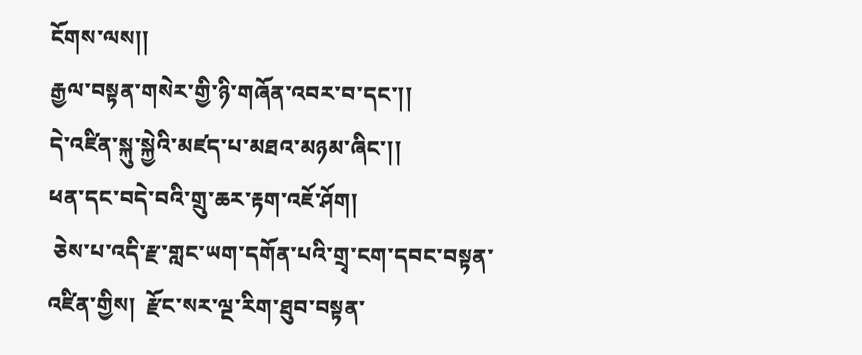ངོགས་ལས།།
རྒྱལ་བསྟན་གསེར་གྱི་ཉི་གཞོན་འབར་བ་དང་།།
དེ་འཛིན་སྐུ་སྐྱེའི་མཛད་པ་མཐའ་མཉམ་ཞིང་།།
ཕན་དང་བདེ་བའི་གྲུ་ཆར་རྟག་འཇོ་ཤོག།
 ཅེས་པ་འདི་རྫ་གླང་ཡག་དགོན་པའི་གྲྭ་ངག་དབང་བསྟན་འཛིན་གྱིས།  རྫོང་སར་ལྔ་རིག་ཐུབ་བསྟན་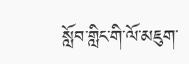སློབ་གླིང་གི་ལོ་མཇུག་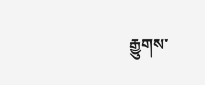རྒྱུགས་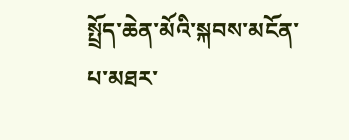སྤྲོད་ཆེན་མོའི་སྐབས་མངོན་པ་མཐར་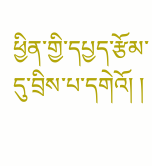ཕྱིན་གྱི་དཔྱད་རྩོམ་དུ་བྲིས་པ་དགེའོ། །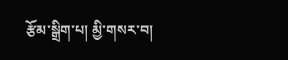རྩོམ་སྒྲིག་པ། མྱི་གསར་བ།